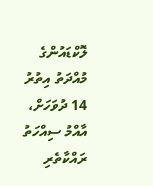ލޮކްޑައުންގެ މުއްދަތު އިތުރު 14 ދުވަހަށް، އާއްމު ސިއްހަތު ރައްކާތެރި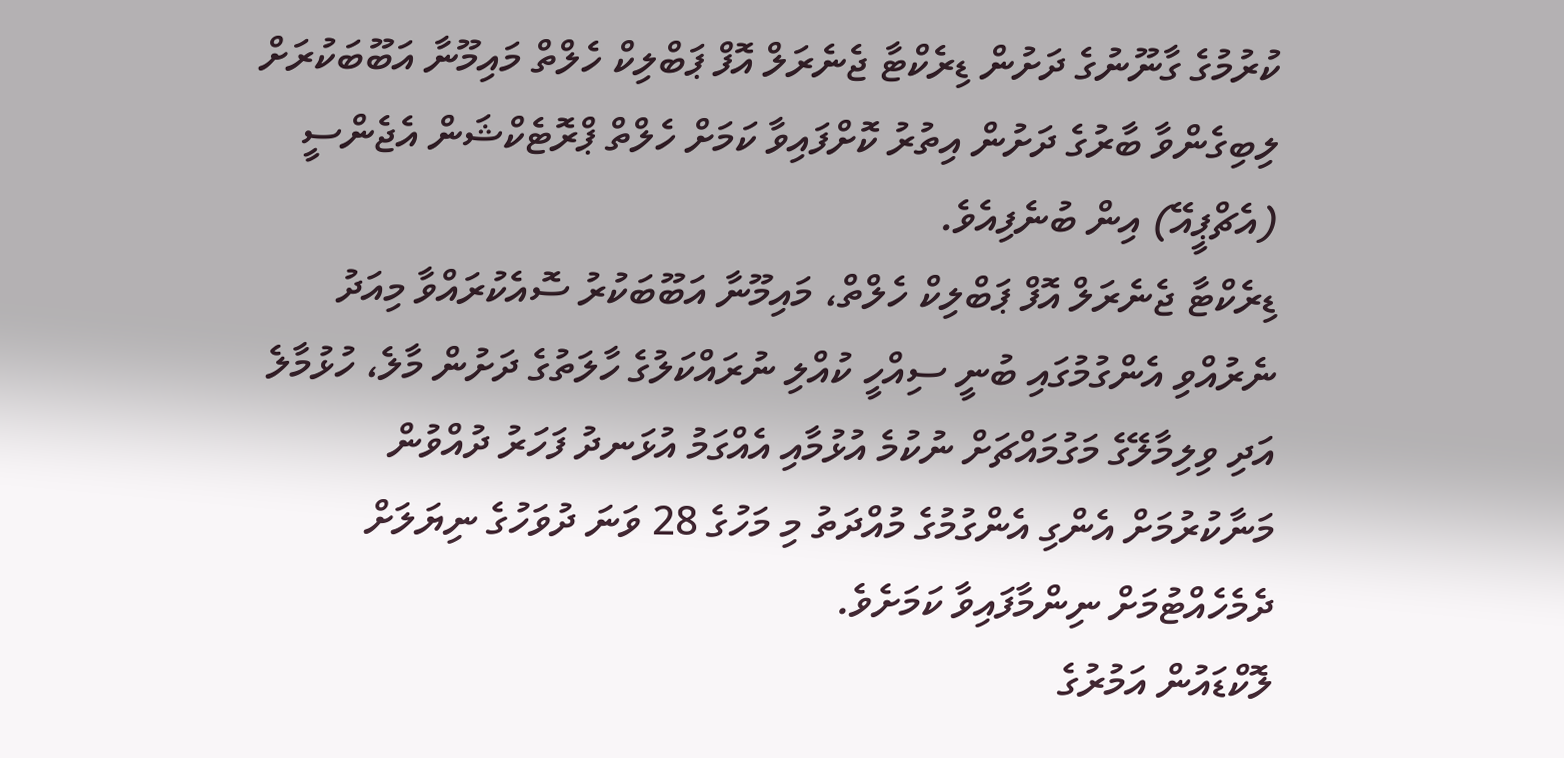ކުރުމުގެ ގާނޫނުގެ ދަށުން ޑިރެކްޓާ ޖެނެރަލް އޮފް ޕަބްލިކް ހެލްތް މައިމޫނާ އަބޫބަކުރަށް ލިބިގެންވާ ބާރުގެ ދަށުން އިތުރު ކޮށްފައިވާ ކަމަށް ހެލްތް ޕްރޮޓެކްޝަން އެޖެންސީ (އެޗްޕީއޭ) އިން ބުނެފިއެވެ.
ޑިރެކްޓާ ޖެނެރަލް އޮފް ޕަބްލިކް ހެލްތް، މައިމޫނާ އަބޫބަކުރު ސޮއެކުރައްވާ މިއަދު ނެރުއްވި އެންގުމުގައި ބުނީ ސިއްހީ ކުއްލި ނުރައްކަލުގެ ހާލަތުގެ ދަށުން މާލެ، ހުޅުމާލެ އަދި ވިލިމާލޭގެ މަގުމައްޗަށް ނުކުމެ އުޅުމާއި އެއްގަމު އުޅަނދު ފަހަރު ދުއްވުން މަނާކުރުމަށް އެންގި އެންގުމުގެ މުއްދަތު މި މަހުގެ 28 ވަނަ ދުވަހުގެ ނިޔަލަށް ދެމެހެއްޓުމަށް ނިންމާފައިވާ ކަމަށެވެ.
ލޮކްޑައުން އަމުރުގެ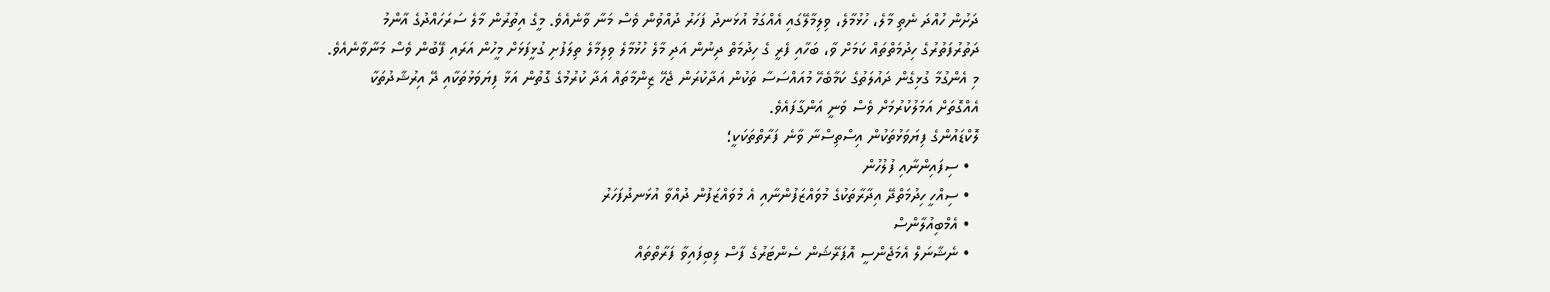ދަށުން ހުއްދަ ނެތި މާލެ، ހުޅުމާލެ، ވިލިމާލޭގައި އެއްގަމު އުޅަނދު ފަހަރު ދުއްވުން ވެސް މަނާ ވާނެއެވެ. މީގެ އިތުރުން މާލެ ސަރަހައްދުގެ އާންމު ދަތުރުފަތުރުގެ ހިދުމަތްތައް ކަމަށް ވާ، ބަހާއި ފެރީ ގެ ހިދުމަތް ދިނުން އަދި މާލެ ހުޅުމާލެ ވިލިމާލެ ތިލަފުށި ގުޅީފަޅަށް މީހުން އަރައި ފޭބުން ވެސް މަނާވާނެއެވެ.
މި އެންގުމާ ގުޅިގެން ދައުލަތުގެ ކަމާބެހޭ މުއައްސަސާ ތަކުން އަދާކުރަން ޖެހޭ ޒިންމާތައް އަދާ ކުރުމުގެ ގޮތުން އަޅާ ފިޔަވަޅުތަކާއި ދޭ އިރުޝާދުތަކާ އެއްގޮތަށް އަމަލުކުރުމަށް ވެސް ވަނީ އަންގާފައެވެ.
ލޮކްޑައުންގެ ފިޔަވަޅުތަކުން އިސްތިސްނާ ވާނެ ފަރާތްތަކަކީ؛
  • ސިފައިންނާއި ފުލުހުން
  • ސިއްހީ ހިދުމަތްދޭ އިދާރާތަކުގެ މުވައްޒަފުންނާއި އެ މުވައްޒަފުން ދުއްވާ އުޅަނދުފަހަރު
  • އެމްބިއުލާންސް
  • ނެޝާނަލް އެމަޖެންސީ އޮޕަރޭޝަން ސެންޓަރުގެ ފާސް ލިބިފައިވާ ފަރާތްތައް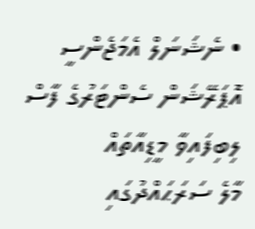• ނެޝަނަލް އެމަޖެންސީ އޮޕަރޭޝަން ސެންޓަރުގެ ފާސް ލިބިފައިވާ މީޑިއާތައް
މާލެ ސަރަޙައްދުގައި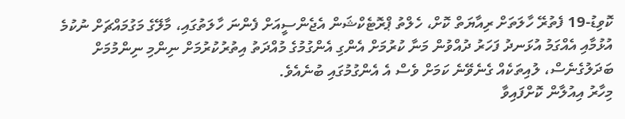ކޮވިޑު-19 ފެތުރޭ ހާލަތަށް ރިއާޔަތް ކޮށް، ހެލްތު ޕްރޮޓެކްޝަން އެޖެންސީއަށް ފެންނަ ހާލަތުގައި، މާލޭގެ މަގުމައްޗަށް ނުކުމެ އުޅުމާއި އެއްގަމު އުޅަނދު ފަހަރު ދުއްވުން މަނާ ކުރުމަށް އެންގި އެންގުމުގެ މުއްދަތު އިތުރުކުރުމަށް ނިންމި ނިންމުމަށް ބަދަލުގެނެސް، ލުއިތަކެއް ގެނެވޭނެ ކަމަށް ވެސް އެ އެންގުމުގައި ބުނެއެވެ.
މިހާރު އިއުލާން ކޮށްފައިވާ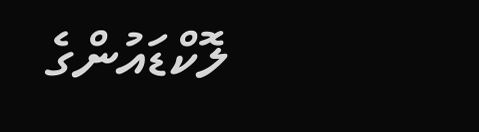ލޮކްޑައުންގެ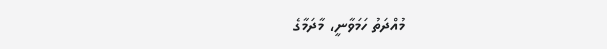މުއްދަތު ހަމަވާނީ، މާދަމާގެ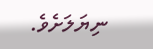ނިޔަލަށެވެ.